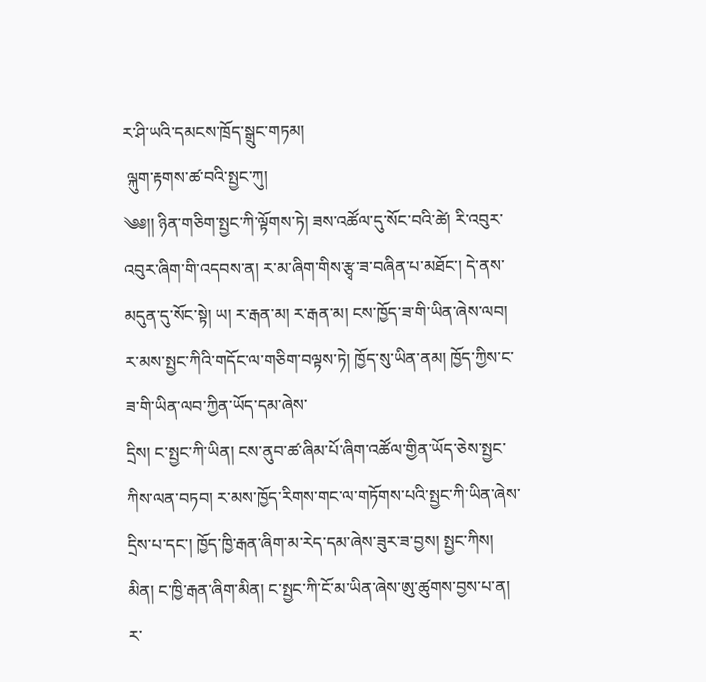ར་ཤི་ཡའི་དམངས་ཁྲོད་སྒྲུང་གཏམ།
 ལྐུག་རྟགས་ཚ་བའི་སྤྱང་ཀུ།
༄༅།། ཉིན་གཅིག་སྤྱང་ཀི་ལྟོགས་ཏེ། ཟས་འཚོལ་དུ་སོང་བའི་ཚེ། རི་འབུར་འབུར་ཞིག་གི་འདབས་ན། ར་མ་ཞིག་གིས་རྩྭ་ཟ་བཞིན་པ་མཐོང་། དེ་ནས་མདུན་དུ་སོང་སྟེ། ཡ། ར་རྒན་མ། ར་རྒན་མ། ངས་ཁྱོད་ཟ་གི་ཡིན་ཞེས་ལབ། ར་མས་སྤྱང་ཀིའི་གདོང་ལ་གཅིག་བལྟས་ཏེ། ཁྱོད་སུ་ཡིན་ནམ། ཁྱོད་ཀྱིས་ང་ཟ་གི་ཡིན་ལབ་ཀྱིན་ཡོད་དམ་ཞེས་
དྲིས། ང་སྤྱང་ཀི་ཡིན། ངས་ནུབ་ཚ་ཞིམ་པོ་ཞིག་འཚོལ་གྱིན་ཡོད་ཅེས་སྤྱང་ཀིས་ལན་བཏབ། ར་མས་ཁྱོད་རིགས་གང་ལ་གཏོགས་པའི་སྤྱང་ཀི་ཡིན་ཞེས་དྲིས་པ་དང་། ཁྱོད་ཁྱི་རྒན་ཞིག་མ་རེད་དམ་ཞེས་ཟུར་ཟ་བྱས། སྤྱང་ཀིས། མིན། ང་ཁྱི་རྒན་ཞིག་མིན། ང་སྤྱང་ཀི་ངོ་མ་ཡིན་ཞེས་ཨུ་ཚུགས་བྱས་པ་ན། ར་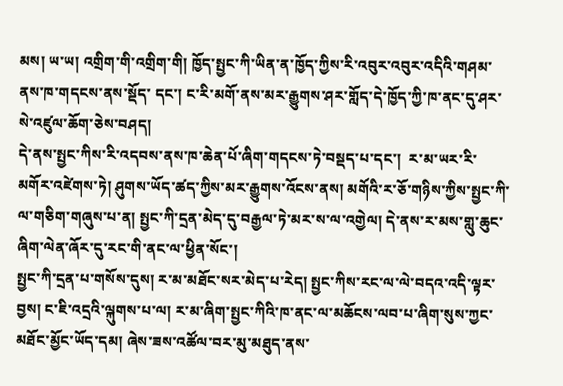མས། ཡ་ཡ། འགྲིག་གི་འགྲིག་གི། ཁྱོད་སྤྱང་ཀི་ཡིན་ན་ཁྱོད་ཀྱིས་རི་འབུར་འབུར་འདིའི་གཤམ་ནས་ཁ་གདངས་ནས་སྡོད་ དང་། ང་རི་མགོ་ནས་མར་རྒྱུགས་ཤར་གློད་དེ་ཁྱོད་ཀྱི་ཁ་ནང་དུ་ཤར་སེ་འཛུལ་ཆོག་ཅེས་བཤད།
དེ་ནས་སྤྱང་ཀིས་རི་འདབས་ནས་ཁ་ཆེན་པོ་ཞིག་གདངས་ཏེ་བསྡད་པ་དང་།  ར་མ་ཡར་རི་མགོར་འཛེགས་ཏེ། ཤུགས་ཡོད་ཚད་ཀྱིས་མར་རྒྱུགས་འོངས་ནས། མགོའི་ར་ཅོ་གཉིས་ཀྱིས་སྤྱང་ཀི་ལ་གཅིག་གཞུས་པ་ན། སྤྱང་ཀི་དྲན་མེད་དུ་བརྒྱལ་ཏེ་མར་ས་ལ་འགྱེལ། དེ་ནས་ར་མས་གླུ་ཆུང་ཞིག་ལེན་ཞོར་དུ་རང་གི་ནང་ལ་ཕྱིན་སོང་།
སྤྱང་ཀི་དྲན་པ་གསོས་དུས། ར་མ་མཐོང་སར་མེད་པ་རེད། སྤྱང་ཀིས་རང་ལ་ལེ་བདའ་འདི་ལྟར་བྱས། ང་ཇི་འདྲའི་ལྐུགས་པ་ལ། ར་མ་ཞིག་སྤྱང་ཀིའི་ཁ་ནང་ལ་མཆོངས་ལབ་པ་ཞིག་སུས་ཀྱང་མཐོང་མྱོང་ཡོད་དམ། ཞེས་ཟས་འཚོལ་བར་མུ་མཐུད་ནས་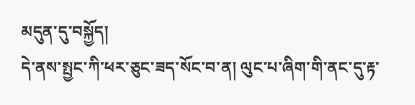མདུན་དུ་བསྐྱོད།
དེ་ནས་སྤྱང་ཀི་ཕར་ཅུང་ཟད་སོང་བ་ན། ལུང་པ་ཞིག་གི་ནང་དུ་རྟ་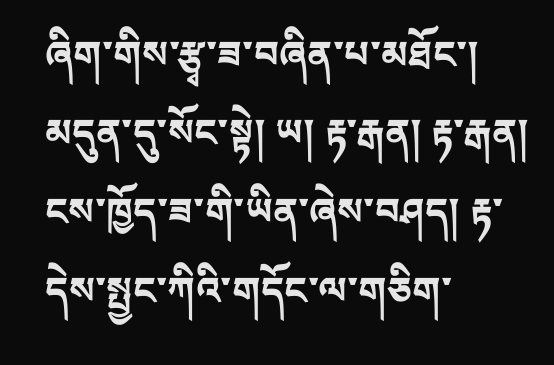ཞིག་གིས་རྩྭ་ཟ་བཞིན་པ་མཐོང་། མདུན་དུ་སོང་སྟེ། ཡ། རྟ་རྒན། རྟ་རྒན། ངས་ཁྱོད་ཟ་གི་ཡིན་ཞེས་བཤད། རྟ་དེས་སྤྱང་ཀིའི་གདོང་ལ་གཅིག་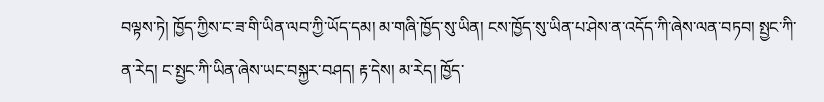བལྟས་ཏེ། ཁྱོད་ཀྱིས་ང་ཟ་གི་ཡིན་ལབ་ཀྱི་ཡོད་དམ། མ་གཞི་ཁྱོད་སུ་ཡིན། ངས་ཁྱོད་སུ་ཡིན་པ་ཤེས་ན་འདོད་ཀི་ཞེས་ལན་བཏབ། སྤྱང་ཀི་ན་རེད། ང་སྤྱང་ཀི་ཡིན་ཞེས་ཡང་བསྐྱར་བཤད། རྟ་དེས། མ་རེད། ཁྱོད་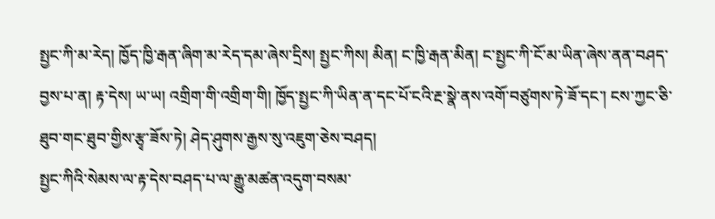སྤྱང་ཀི་མ་རེད། ཁྱོད་ཁྱི་རྒན་ཞིག་མ་རེད་དམ་ཞེས་དྲིས། སྤྱང་ཀིས། མིན། ང་ཁྱི་རྒན་མིན། ང་སྤྱང་ཀི་ངོ་མ་ཡིན་ཞེས་ནན་བཤད་བྱས་པ་ན། རྟ་དེས། ཡ་ཡ། འགྲིག་གི་འགྲིག་གི། ཁྱོད་སྤྱང་ཀི་ཡིན་ན་དང་པོ་ངའི་རྔ་སྣེ་ནས་འགོ་བཙུགས་ཏེ་ཟོ་དང་། ངས་ཀྱང་ཅི་ཐུབ་གང་ཐུབ་གྱིས་རྩྭ་ཟོས་ཏེ། ཤེད་ཤུགས་རྒྱས་སུ་འཇུག་ཅེས་བཤད།
སྤྱང་ཀིའི་སེམས་ལ་རྟ་དེས་བཤད་པ་ལ་རྒྱུ་མཚན་འདུག་བསམ་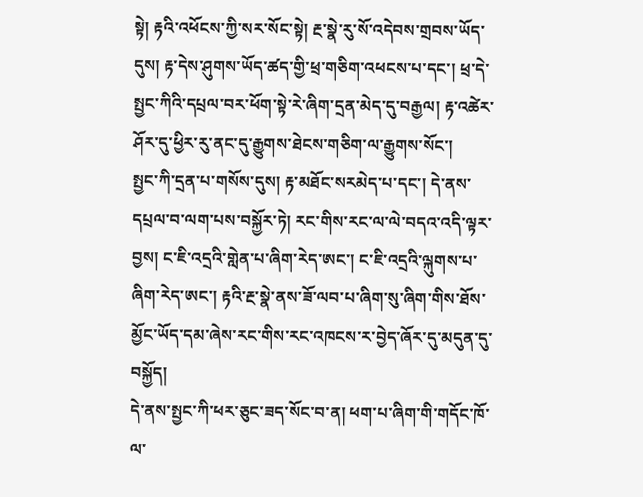སྟེ། རྟའི་འཕོངས་ཀྱི་སར་སོང་སྟེ། རྔ་སྣེ་རུ་སོ་འདེབས་གྲབས་ཡོད་དུས། རྟ་དེས་ཤུགས་ཡོད་ཚད་གྱི་ཕྲ་གཅིག་འཕངས་པ་དང་། ཕྲ་དེ་སྤྱང་ཀིའི་དཔྲལ་བར་ཕོག་སྟེ་རེ་ཞིག་དྲན་མེད་དུ་བརྒྱལ། རྟ་འཚེར་ཤོར་དུ་ཕྱིར་རུ་ནང་དུ་རྒྱུགས་ཐེངས་གཅིག་ལ་རྒྱུགས་སོང་།
སྤྱང་ཀི་དྲན་པ་གསོས་དུས། རྟ་མཐོང་སརམེད་པ་དང་། དེ་ནས་དཔྲལ་བ་ལག་པས་བསྐྱོར་ཏེ། རང་གིས་རང་ལ་ལེ་བདའ་འདི་ལྟར་བྱས། ང་ཇི་འདྲའི་གླེན་པ་ཞིག་རེད་ཨང་། ང་ཇི་འདྲའི་ལྐུགས་པ་ཞིག་རེད་ཨང་། རྟའི་རྔ་སྣེ་ནས་ཟོ་ལབ་པ་ཞིག་སུ་ཞིག་གིས་ཐོས་མྱོང་ཡོད་དམ་ཞེས་རང་གིས་རང་འཁངས་ར་བྱེད་ཞོར་དུ་མདུན་དུ་བསྐྱོད།
དེ་ནས་སྤྱང་ཀི་ཕར་ཅུང་ཟད་སོང་བ་ན། ཕག་པ་ཞིག་གི་གདོང་ཁོ་ལ་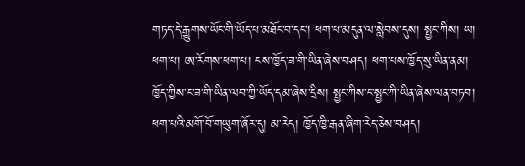གཏད་དེ་རྒྱུགས་ཡོང་གི་ཡོད་པ་མཐོང་བ་དང་། ཕག་པ་མདུན་ལ་སླེབས་དུས། སྤྱང་ཀིས། ཡ། ཕག་པ། ཨ་རོགས་ཕག་པ། ངས་ཁྱོད་ཟ་གི་ཡིན་ཞེས་བཤད། ཕག་པས་ཁྱོད་སུ་ཡིན་ནམ། ཁྱོད་ཀྱིས་ང་ཟ་གི་ཡིན་ལབ་ཀྱི་ཡོད་དམ་ཞེས་དྲིས། སྤྱང་ཀིས་ང་སྤྱང་ཀི་ཡིན་ཞེས་ལན་བཏབ། ཕག་པའི་མགོ་བོ་གཡུག་ཞོར་དུ། མ་རེད། ཁྱོད་ཁྱི་རྒན་ཞིག་རེད་ཅེས་བཤད།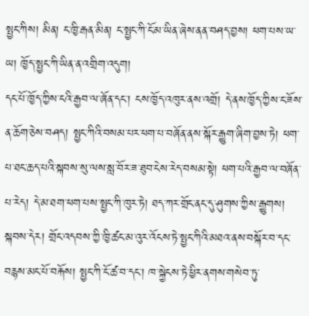སྤྱང་ཀིས། མིན། ང་ཁྱི་རྒན་མིན། ང་སྤྱང་ཀི་ངོ་མ་ཡིན་ཞེས་ནན་བཤད་བྱས། ཕག་པས་ཡ་ཡ། ཁྱོད་སྤྱང་ཀི་ཡིན་ན་འགྲིག་འདུག།
དང་པོ་ཁྱོད་ཀྱིས་ངའི་རྒྱབ་ལ་ཞོན་དང་། ངས་ཁྱོད་འཁུར་ནས་འགྲོ། དེ་ནས་ཁྱོད་ཀྱིས་ང་ཟོས་ན་ཆོག་ཅེས་བཤད། སྤྱང་ཀིའི་བསམ་པར་ཕག་པ་བཞོན་ནས་སྐོར་རྒྱུག་ཞིག་བྱས་ཏེ། ཕག་པ་ཐང་ཆད་པའི་སྐབས་སུ་ལས་སླ་བོར་ཟ་ཐུབ་ངེས་རེད་བསམ་སྟེ། ཕག་པའི་རྒྱབ་ལ་བཞོན་པ་རེད། དེ་མ་ཐག་ཕག་པས་སྤྱང་ཀི་ཁུར་ཏེ། ཐད་ཀར་གྲོང་ནང་དུ་ཤུགས་ཀྱིས་རྒྱུགས། སྐབས་དེར། གྲོང་འདབས་ཀྱི་ཁྱི་ཚང་མ་འུར་འོངས་ཏེ་སྤྱང་ཀིའི་མཐའ་ནས་བསྐོར་བ་དང་བརྙས་མང་པོ་བརྐོས། སྤྱང་ཀི་ངོ་ཚ་བ་དང་། ཁ་སྐྱེངས་ཏེ་ཕྱིར་ནགས་གསེབ་ཏུ་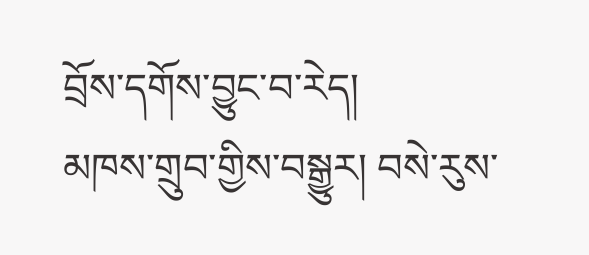བྲོས་དགོས་བྱུང་བ་རེད།
མཁས་གྲུབ་གྱིས་བསྒྱུར། བསེ་རུས་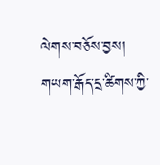ལེགས་བཅོས་བྱས།
གཡག་རྒོད་དྲ་ཚིགས་ཀྱི་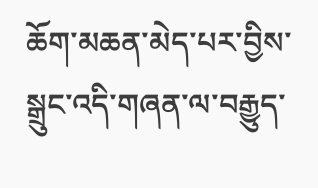ཆོག་མཆན་མེད་པར་བྱིས་སྒྲུང་འདི་གཞན་ལ་བརྒྱུད་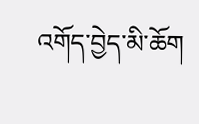འགོད་བྱེད་མི་ཆོག